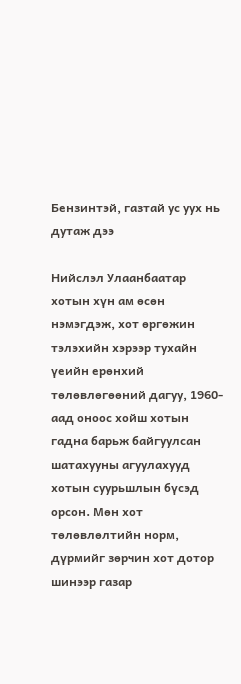Бензинтэй, газтай ус уух нь дутаж дээ

Нийслэл Улаанбаатар хотын хүн ам өсөн нэмэгдэж, хот өргөжин тэлэхийн хэрээр тухайн үеийн ерөнхий төлөвлөгөөний дагуу, 1960-аад оноос хойш хотын гадна барьж байгуулсан шатахууны агуулахууд хотын суурьшлын бүсэд орсон. Мөн хот төлөвлөлтийн норм, дүрмийг зөрчин хот дотор шинээр газар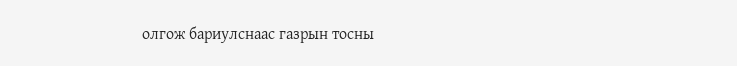олгож бариулснаас газрын тосны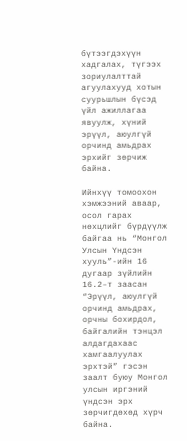бүтээгдэхүүн хадгалах, түгээх зориулалттай агуулахууд хотын суурьшлын бүсэд үйл ажиллагаа явуулж, хүний эрүүл, аюулгүй орчинд амьдрах эрхийг зөрчиж байна.

Ийнхүү томоохон хэмжээний аваар, осол гарах нөхцлийг бүрдүүлж байгаа нь “Монгол Улсын Үндсэн хууль”-ийн 16 дугаар зүйлийн 16.2–т заасан “Эрүүл, аюулгүй орчинд амьдрах, орчны бохирдол, байгалийн тэнцэл алдагдахаас хамгаалуулах эрхтэй” гэсэн заалт буюу Монгол улсын иргэний үндсэн эрх зөрчигдөхөд хүрч байна.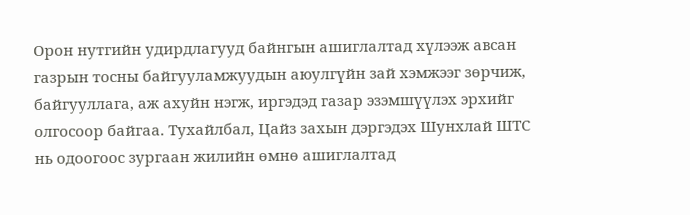Орон нутгийн удирдлагууд байнгын ашиглалтад хүлээж авсан газрын тосны байгууламжуудын аюулгүйн зай хэмжээг зөрчиж, байгууллага, аж ахуйн нэгж, иргэдэд газар эзэмшүүлэх эрхийг олгосоор байгаа. Тухайлбал, Цайз захын дэргэдэх Шунхлай ШТС нь одоогоос зургаан жилийн өмнө ашиглалтад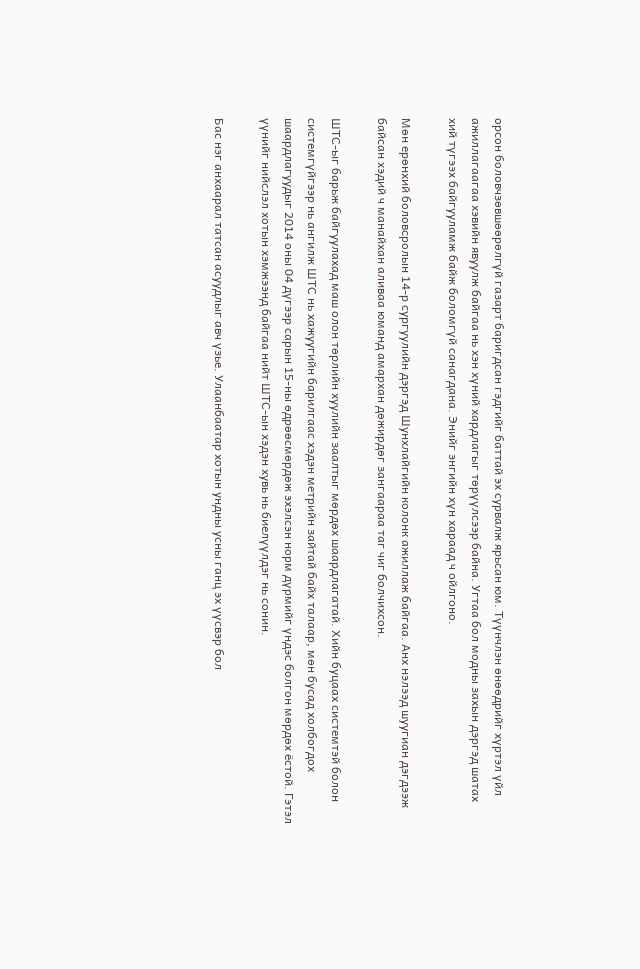орсон боловчзөвшөөрөлгүй газарт баригдсан гэдгийг баттай эх сурвалж ярьсан юм. Түүнчлэн өнөөдрийг хүртэл үйл ажиллагаагаа хэвийн явуулж байгаа нь хэн хүний хардлагыг төрүүлсээр байна. Угтаа бол модны захын дэргэд шатах хий түгээх байгууламж байж боломгүй санагдана. Энийг энгийн хүн хараад ч ойлгоно.

Мөн ерөнхий боловсролын 14-р сургуулийн дэргэд Шунхлайгийн колонк ажиллаж байгаа. Анх нэлээд шуугиан дэгдээж байсан хэдий ч манайхан аливаа юманд амархан дөжирдөг зангаараа таг чиг болчихсон.

ШТС-ыг барьж байгуулахад маш олон төрлийн хуулийн заалтыг мөрдөх шаардлагатай. Хийн буцаах системтэй болон системгүйгээр нь ангилж ШТС нь хажуугийн барилгаас хэдэн метрийн зайтай байх талаар, мөн бусад холбогдох шаардлагуудыг 2014 оны 04 дүгээр сарын 15-ны өдрөөсмөрдөж эхэлсэн норм дүрмийг үндэс болгон мөрдөх ёстой. Гэтэл үүнийг нийслэл хотын хэмжээнд байгаа нийт ШТС-ын хэдэн хувь нь биелүүлдэг нь сонин.

Бас нэг анхаарал татсан асуудлыг авч үзье. Улаанбаатар хотын ундны усны ганц эх үүсвэр бол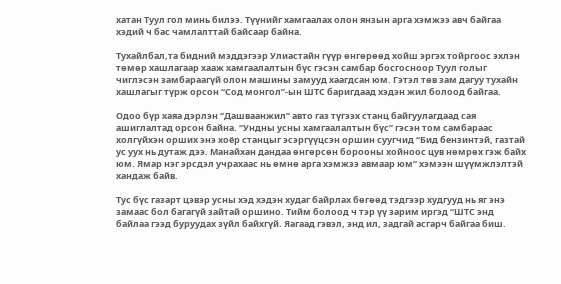хатан Туул гол минь билээ. Түүнийг хамгаалах олон янзын арга хэмжээ авч байгаа хэдий ч бас чамлалттай байсаар байна.

Тухайлбал,та бидний мэддэгээр Улиастайн гүүр өнгөрөөд хойш эргэх тойргоос эхлэн төмөр хашлагаар хааж хамгаалалтын бүс гэсэн самбар босгосноор Туул голыг чиглэсэн замбараагүй олон машины замууд хаагдсан юм. Гэтэл төв зам дагуу тухайн хашлагыг түрж орсон “Сод монгол”-ын ШТС баригдаад хэдэн жил болоод байгаа.

Одоо бүр хаяа дэрлэн “Дашваанжил” авто газ түгээх станц байгуулагдаад сая ашиглалтад орсон байна. “Ундны усны хамгаалалтын бүс” гэсэн том самбараас холгүйхэн орших энэ хоёр станцыг эсэргүүцсэн оршин суугчид “Бид бензинтэй, газтай ус уух нь дутаж дээ. Манайхан дандаа өнгөрсөн борооны хойноос цув нөмрөх гэж байх юм. Ямар нэг эрсдэл учрахаас нь өмнө арга хэмжээ авмаар юм” хэмээн шүүмжлэлтэй хандаж байв.

Тус бүс газарт цэвэр усны хэд хэдэн худаг байрлах бөгөөд тэдгээр худгууд нь яг энэ замаас бол багагүй зайтай оршино. Тийм болоод ч тэр үү зарим иргэд “ШТС энд байлаа гээд буруудах зүйл байхгүй. Яагаад гэвэл, энд ил, задгай асгарч байгаа биш.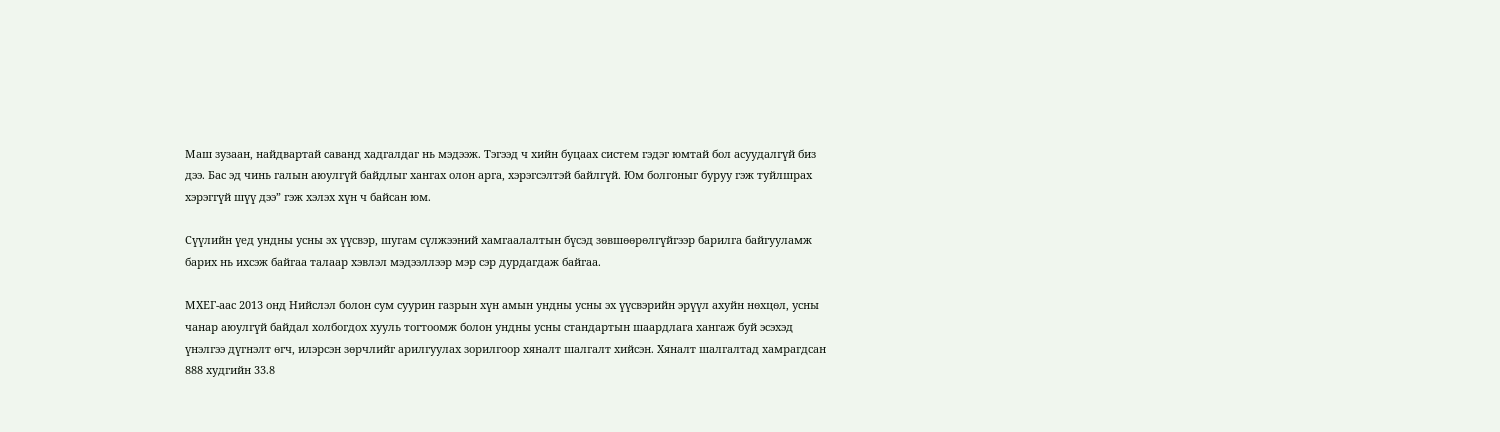Маш зузаан, найдвартай саванд хадгалдаг нь мэдээж. Тэгээд ч хийн буцаах систем гэдэг юмтай бол асуудалгүй биз дээ. Бас эд чинь галын аюулгүй байдлыг хангах олон арга, хэрэгсэлтэй байлгүй. Юм болгоныг буруу гэж туйлшрах хэрэггүй шүү дээ” гэж хэлэх хүн ч байсан юм.

Сүүлийн үед ундны усны эх үүсвэр, шугам сүлжээний хамгаалалтын бүсэд зөвшөөрөлгүйгээр барилга байгууламж барих нь ихсэж байгаа талаар хэвлэл мэдээллээр мэр сэр дурдагдаж байгаа.

МХЕГ-аас 2013 онд Нийслэл болон сум суурин газрын хүн амын ундны усны эх үүсвэрийн эрүүл ахуйн нөхцөл, усны чанар аюулгүй байдал холбогдох хууль тогтоомж болон ундны усны стандартын шаардлага хангаж буй эсэхэд үнэлгээ дүгнэлт өгч, илэрсэн зөрчлийг арилгуулах зорилгоор хяналт шалгалт хийсэн. Хяналт шалгалтад хамрагдсан 888 худгийн 33.8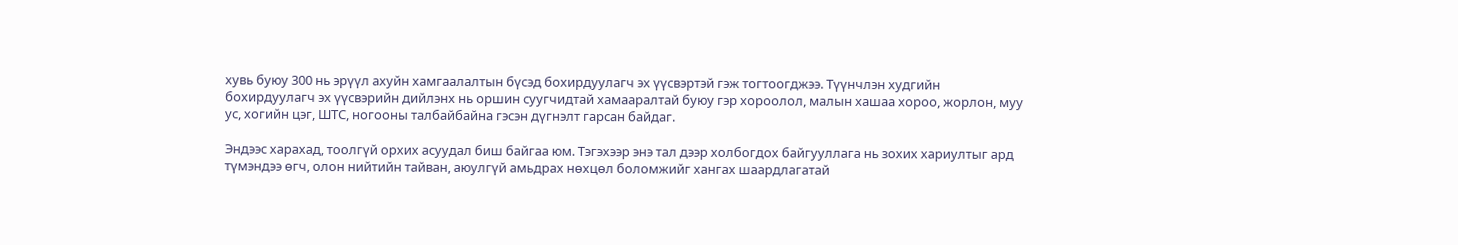хувь буюу 300 нь эрүүл ахуйн хамгаалалтын бүсэд бохирдуулагч эх үүсвэртэй гэж тогтоогджээ. Түүнчлэн худгийн бохирдуулагч эх үүсвэрийн дийлэнх нь оршин суугчидтай хамааралтай буюу гэр хороолол, малын хашаа хороо, жорлон, муу ус, хогийн цэг, ШТС, ногооны талбайбайна гэсэн дүгнэлт гарсан байдаг.

Эндээс харахад, тоолгүй орхих асуудал биш байгаа юм. Тэгэхээр энэ тал дээр холбогдох байгууллага нь зохих хариултыг ард түмэндээ өгч, олон нийтийн тайван, аюулгүй амьдрах нөхцөл боломжийг хангах шаардлагатай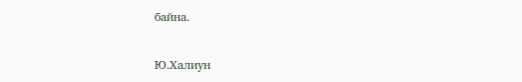байна.

Ю.Халиун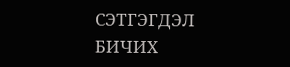СЭТГЭГДЭЛ БИЧИХ